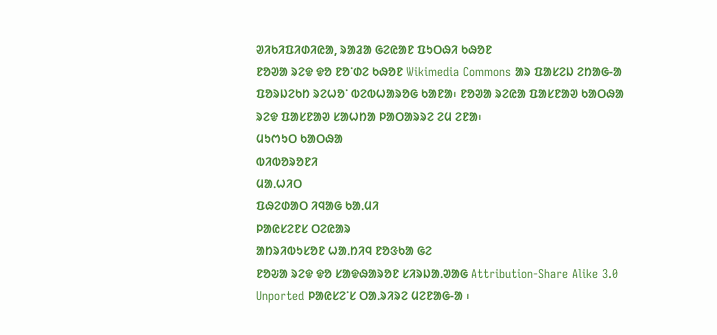ᱣᱤᱠᱤᱯᱤᱰᱤᱭᱟ, ᱨᱟᱲᱟ ᱜᱮᱭᱟᱱ ᱯᱩᱛᱷᱤ ᱠᱷᱚᱱ
ᱱᱚᱣᱟ ᱨᱮᱫ ᱫᱚ ᱱᱚᱸᱰᱮ ᱠᱷᱚᱱ Wikimedia Commons ᱟᱨ ᱯᱟᱥᱮᱡ ᱮᱴᱟᱜ-ᱟ ᱯᱚᱨᱡᱮᱠᱴ ᱨᱮᱦᱚᱸ ᱵᱮᱵᱦᱟᱨᱚᱜ ᱠᱟᱱᱟ᱾ ᱱᱚᱣᱟ ᱨᱮᱭᱟ ᱯᱟᱥᱱᱟᱣ ᱠᱟᱛᱷᱟ ᱨᱮᱫ ᱯᱟᱥᱱᱟᱣ ᱥᱟᱦᱴᱟ ᱞᱟᱛᱟᱨᱨᱮ ᱮᱢ ᱮᱱᱟ᱾
ᱢᱩᱬᱩᱛ ᱠᱟᱛᱷᱟ
ᱵᱤᱵᱚᱨᱚᱱᱤ
ᱢᱟᱹᱦᱤᱛ
ᱯᱷᱮᱰᱟᱛ ᱤᱧᱟᱜ ᱠᱟᱹᱢᱤ
ᱞᱟᱭᱥᱮᱱᱥ ᱛᱮᱭᱟᱨ
ᱟᱴᱨᱤᱵᱩᱥᱚᱱ ᱦᱟᱹᱴᱤᱧ ᱱᱚᱝᱠᱟ ᱜᱮ
ᱱᱚᱶᱟ ᱨᱮᱫ ᱫᱚ ᱥᱟᱫᱷᱟᱨᱚᱱ ᱥᱤᱨᱡᱟᱹᱣᱟᱜ Attribution-Share Alike 3.0 Unported ᱞᱟᱭᱥᱮᱸᱥ ᱛᱟᱹᱨᱤᱨᱮ ᱢᱮᱱᱟᱜ-ᱟ ᱾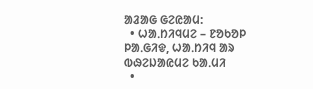ᱟᱲᱟᱜ ᱜᱮᱭᱟᱢ:
  • ᱦᱟᱹᱴᱤᱧᱢᱮ – ᱱᱚᱠᱚᱞ ᱞᱟᱹᱜᱤᱫ, ᱦᱟᱹᱴᱤᱧ ᱟᱨ ᱵᱷᱮᱡᱟᱭᱢᱮ ᱠᱟᱹᱢᱤ
  •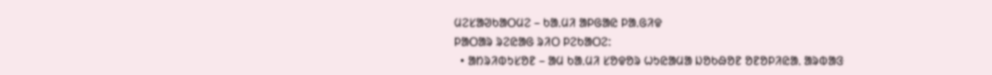ᱢᱮᱥᱟᱣᱠᱟᱛᱢᱮ – ᱠᱟᱹᱢᱤ ᱟᱞᱜᱟᱭ ᱞᱟᱹᱜᱤᱫ
ᱞᱟᱛᱟᱨ ᱨᱮᱭᱟᱜ ᱨᱤᱛ ᱞᱮᱠᱟᱛᱮ:
  • ᱟᱴᱨᱤᱵᱩᱥᱚᱱ – ᱟᱢ ᱠᱟᱹᱢᱤ ᱥᱚᱫᱚᱨ ᱦᱩᱭᱟᱢᱟ ᱡᱚᱠᱷᱚᱱ ᱚᱱᱚᱞᱤᱭᱟᱹ ᱟᱨᱵᱟᱝ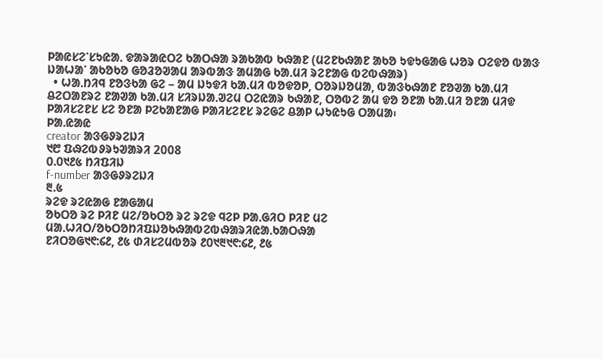ᱞᱟᱭᱥᱮᱸᱥᱩᱭᱟᱹ ᱫᱟᱨᱟᱭᱛᱮ ᱠᱟᱛᱷᱟ ᱨᱟᱠᱟᱵ ᱠᱷᱟᱱ (ᱢᱮᱱᱠᱷᱟᱱ ᱟᱠᱚ ᱩᱫᱩᱜᱟᱜ ᱦᱚᱨ ᱛᱮᱫᱚ ᱵᱟᱝ ᱡᱟᱦᱟᱸ ᱟᱠᱚᱠᱚ ᱜᱚᱲᱚᱣᱟᱢ ᱟᱨᱵᱟᱝ ᱟᱢᱟᱜ ᱠᱟᱹᱢᱤ ᱨᱮᱱᱟᱜ ᱵᱮᱵᱷᱟᱨ)
  • ᱦᱟᱹᱴᱤᱧ ᱱᱚᱝᱠᱟ ᱜᱮ – ᱟᱢ ᱡᱩᱫᱤ ᱠᱟᱹᱢᱤ ᱵᱚᱫᱚᱞ, ᱛᱚᱨᱡᱚᱢᱟ, ᱵᱟᱝᱠᱷᱟᱱ ᱱᱚᱣᱟ ᱠᱟᱹᱢᱤ ᱪᱮᱛᱟᱱᱨᱮ ᱱᱟᱣᱟ ᱠᱟᱹᱢᱤ ᱥᱤᱨᱡᱟᱹᱣᱮᱢ ᱛᱮᱭᱟᱨ ᱠᱷᱟᱱ, ᱛᱚᱵᱮ ᱟᱢ ᱫᱚ ᱚᱱᱟ ᱠᱟᱹᱢᱤ ᱚᱱᱟ ᱢᱤᱫ ᱞᱟᱤᱥᱮᱱᱥ ᱥᱮ ᱚᱱᱟ ᱞᱮᱠᱟᱱᱟᱜ ᱞᱟᱤᱥᱮᱱᱥ ᱨᱮᱜᱮ ᱪᱟᱞ ᱦᱩᱭᱩᱜ ᱛᱟᱢᱟ᱾
ᱞᱟ.ᱭᱟᱭ
creator ᱟᱝᱜᱽᱨᱮᱡᱤ
᱑᱘ ᱯᱷᱮᱵᱽᱨᱩᱣᱟᱨᱤ 2008
᱐.᱐᱑᱒᱕ ᱴᱤᱯᱤᱡ
f-number ᱟᱝᱜᱽᱨᱮᱡᱤ
᱓.᱕
ᱨᱮᱫ ᱨᱮᱭᱟᱜ ᱱᱟᱜᱟᱢ
ᱚᱠᱛᱚ ᱨᱮ ᱞᱤᱱ ᱢᱮ/ᱚᱠᱛᱚ ᱨᱮ ᱨᱮᱫ ᱧᱮᱞ ᱞᱟᱹᱜᱤᱛ ᱞᱤᱱ ᱢᱮ
ᱢᱟᱹᱦᱤᱛ/ᱚᱠᱛᱚᱴᱤᱯᱡᱚᱠᱷᱟᱵᱮᱵᱷᱟᱨᱤᱭᱟᱹᱠᱟᱛᱷᱟ
ᱱᱤᱛᱚᱜ᱑᱖:᱔᱒, ᱒᱕ ᱰᱤᱥᱮᱢᱵᱚᱨ ᱒᱐᱑᱓᱑᱖:᱔᱒, ᱒᱕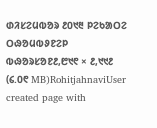ᱰᱤᱥᱮᱢᱵᱚᱨ ᱒᱐᱑᱓ ᱞᱮᱠᱟᱛᱮ ᱛᱷᱚᱢᱵᱽᱱᱮᱞ ᱵᱷᱚᱨᱥᱚᱱ᱒,᱘᱑᱖ × ᱒,᱑᱑᱒ (᱔.᱐᱖ MB)RohitjahnaviUser created page with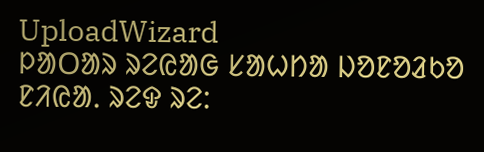UploadWizard
ᱞᱟᱛᱟᱨ ᱨᱮᱭᱟᱜ ᱥᱟᱦᱴᱟ ᱡᱚᱱᱚᱲᱠᱚ ᱱᱤᱭᱟᱹ ᱨᱮᱫ ᱨᱮ: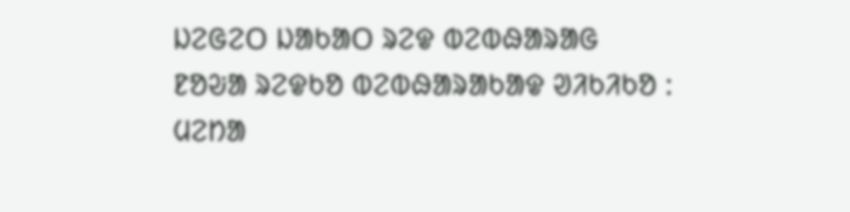ᱡᱮᱜᱮᱛ ᱡᱟᱠᱟᱛ ᱨᱮᱫ ᱵᱮᱵᱷᱟᱨᱟᱜ
ᱱᱚᱶᱟ ᱨᱮᱫᱠᱚ ᱵᱮᱵᱷᱟᱨᱟᱠᱟᱫ ᱣᱤᱠᱤᱠᱚ :
ᱢᱮᱴᱟ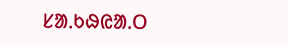ᱥᱟᱹᱠᱷᱭᱟᱹᱛ